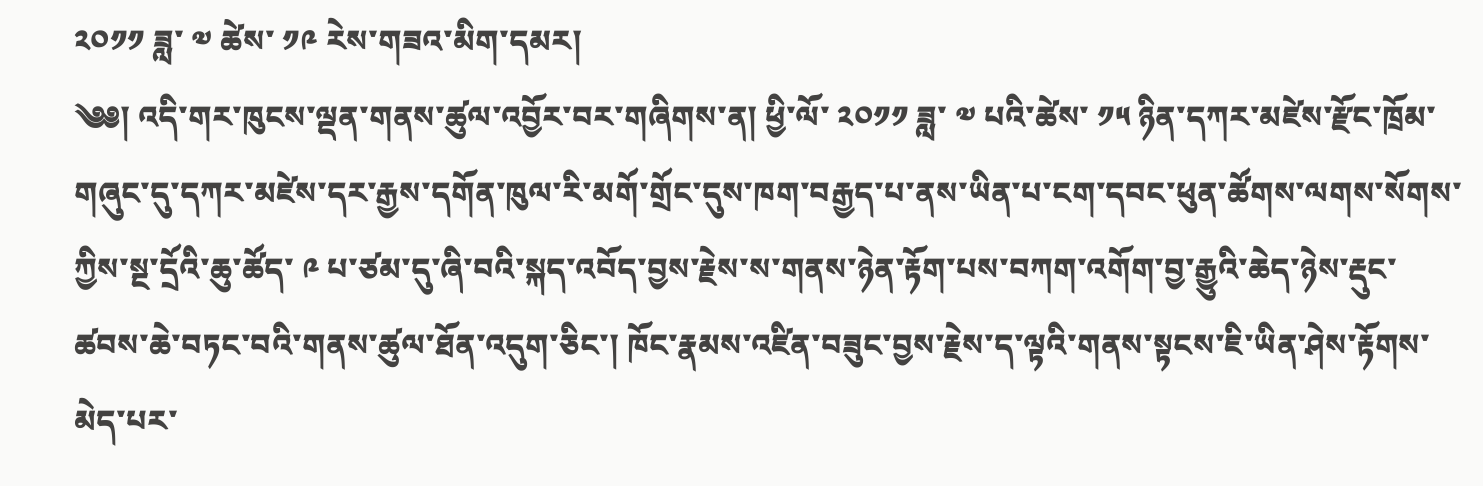༢༠༡༡ ཟླ་ ༧ ཚེས་ ༡༩ རེས་གཟའ་མིག་དམར།
༄༅། འདི་གར་ཁུངས་ལྡན་གནས་ཚུལ་འབྱོར་བར་གཞིགས་ན། ཕྱི་ལོ་ ༢༠༡༡ ཟླ་ ༧ པའི་ཚེས་ ༡༥ ཉིན་དཀར་མཛེས་རྫོང་ཁྲོམ་གཞུང་དུ་དཀར་མཛེས་དར་རྒྱས་དགོན་ཁུལ་རི་མགོ་གྲོང་དུས་ཁག་བརྒྱད་པ་ནས་ཡིན་པ་ངག་དབང་ཕུན་ཚོགས་ལགས་སོགས་ཀྱིས་སྔ་དྲོའི་ཆུ་ཚོད་ ༩ པ་ཙམ་དུ་ཞི་བའི་སྐད་འབོད་བྱས་རྗེས་ས་གནས་ཉེན་རྟོག་པས་བཀག་འགོག་བྱ་རྒྱུའི་ཆེད་ཉེས་རྡུང་ཚབས་ཆེ་བཏང་བའི་གནས་ཚུལ་ཐོན་འདུག་ཅིང་། ཁོང་རྣམས་འཛིན་བཟུང་བྱས་རྗེས་ད་ལྟའི་གནས་སྟངས་ཇི་ཡིན་ཤེས་རྟོགས་མེད་པར་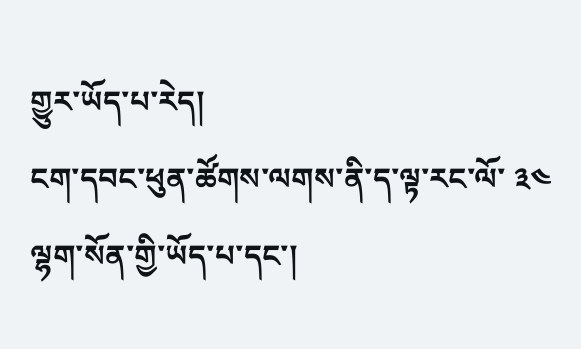གྱུར་ཡོད་པ་རེད།
ངག་དབང་ཕུན་ཚོགས་ལགས་ནི་ད་ལྟ་རང་ལོ་ ༣༤ ལྷག་སོན་གྱི་ཡོད་པ་དང་།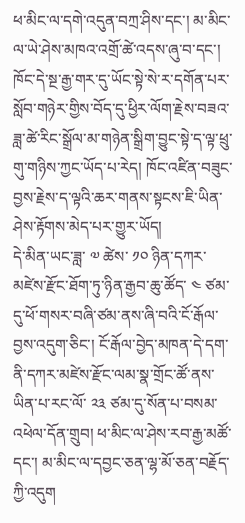ཕ་མིང་ལ་དགེ་འདུན་བཀྲ་ཤིས་དང་། མ་མིང་ལ་ཡེ་ཤེས་མཁའ་འགྲོ་ཚེ་འདས་ཞུ་བ་དང་། ཁོང་དེ་སྔ་རྒྱ་གར་དུ་ཡོང་སྟེ་སེ་ར་དགོན་པར་སློབ་གཉེར་གྱིས་བོད་དུ་ཕྱིར་ལོག་རྗེས་བཟའ་ཟླ་ཚེ་རིང་སྒྲོལ་མ་གཉེན་སྒྲིག་བྱུང་སྟེ་ད་ལྟ་ཕྲུ་གུ་གཉིས་ཀྱང་ཡོད་པ་རེད། ཁོང་འཛིན་བཟུང་བྱས་རྗེས་ད་ལྟའི་ཆར་གནས་སྟངས་ཇི་ཡིན་ཤེས་རྟོགས་མེད་པར་གྱུར་ཡོད།
དེ་མིན་ཡང་ཟླ་ ༧ ཚེས་ ༡༠ ཉིན་དཀར་མཛེས་རྫོང་ཐོག་ཏུ་ཉིན་རྒྱབ་ཆུ་ཚོད་ ༤ ཙམ་དུ་ཕོ་གསར་བཞི་ཙམ་ནས་ཞི་བའི་ངོ་རྒོལ་བྱས་འདུག་ཅིང་། ངོ་རྒོལ་བྱེད་མཁན་དེ་དག་ནི་དཀར་མཛེས་རྫོང་ལམ་སྣ་གྲོང་ཚོ་ནས་ཡིན་པ་རང་ལོ་ ༢༣ ཙམ་དུ་སོན་པ་བསམ་འཕེལ་དོན་གྲུབ། ཕ་མིང་ལ་ཤེས་རབ་རྒྱ་མཚོ་དང་། མ་མིང་ལ་དབྱང་ཅན་ལྷ་མོ་ཅན་བརྗོད་ཀྱི་འདུག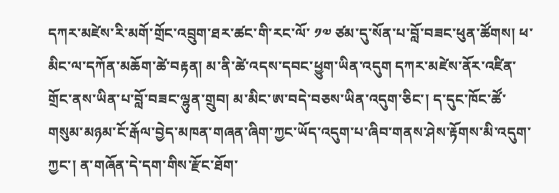དཀར་མཛེས་རི་མགོ་གྲོང་འབྲུག་ཐར་ཚང་གི་རང་ལོ་ ༡༧ ཙམ་དུ་སོན་པ་བློ་བཟང་ཕུན་ཚོགས། ཕ་མིང་ལ་དཀོན་མཆོག་ཚེ་བརྟན། མ་ནི་ཚེ་འདས་དབང་ཕྱུག་ཡིན་འདུག དཀར་མཛེས་ནོར་འཛིན་གྲོང་ནས་ཡིན་པ་བློ་བཟང་ལྷུན་གྲུབ། མ་མིང་ཨ་བདེ་བཅས་ཡིན་འདུག་ཅིང་། ད་དུང་ཁོང་ཚོ་གསུམ་མཉམ་ངོ་རྒོལ་བྱེད་མཁན་གཞན་ཞིག་ཀྱང་ཡོད་འདུག་པ་ཞིབ་གནས་ཤེས་རྟོགས་མི་འདུག་ཀྱང་། ན་གཞོན་དེ་དག་གིས་རྫོང་ཐོག་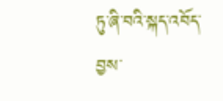ཏུ་ཞི་བའི་སྐད་འབོད་བྱས་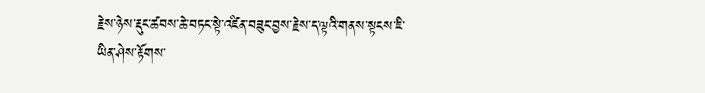རྗེས་ཉེས་རྡུང་ཚབས་ཆེ་བཏང་སྟེ་འཛིན་བཟུང་བྱས་རྗེས་ད་ལྟའི་གནས་སྟངས་ཇི་ཡིན་ཤེས་རྟོགས་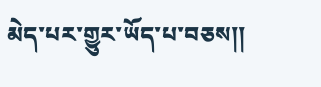མེད་པར་གྱུར་ཡོད་པ་བཅས།།